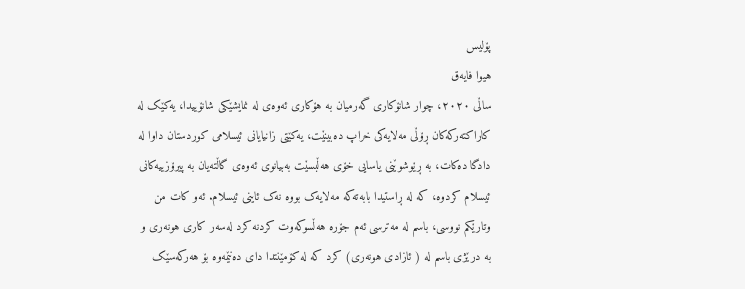پۆلیس
هیوا فایەق
ساڵی ۲٠۲٠، چوار شانۆکاری گەرمیان بە هۆکاری ئەوەی لە نمایشێکی شانۆییدا، یەکێک لە کاراکتەرکەکان ڕۆڵی مەلایەکی خراپ دەبینێت، یەکێتی زانیایانی ئیسلامی کوردستان داوا لە دادگا دەکات، بە ڕێوشوێنی یاسایی خۆی هەڵبسێت بەبیانوی ئەوەی گاڵتەیان بە پیرۆزییەکانی ئیسلام کردوە، کە لە ڕاستیدا بابەتەکە مەلایەک بووە نەک ئاینی ئیسلام. ئەو کات من وتارێکم نووسی، باسم لە مەترسی ئەم جۆرە هەڵسوکەوت کردنە کرد لەسەر کاری هونەری و بە درێژی باسم لە ( ئازادی هونەری) کرد کە لە کۆمێنتدا دای دەنێمەوە بۆ هەرکەسێک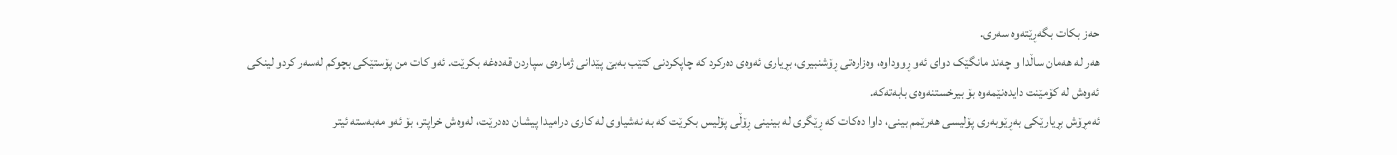حەز بکات بگەڕێتەوە سەری.
هەر لە هەمان ساڵدا و چەند مانگێک دوای ئەو ڕووداوە، وەزارەتی ڕۆشنبیری، بڕیاری ئەوەی دەرکرد کە چاپکردنی کتێب بەبێ پێدانی ژمارەی سپاردن قەدەغە بکرێت. ئەو کات من پۆستێکی بچوکم لەسەر کردو لینکی ئەوەش لە کۆمێنت دایدەنێمەوە بۆ بیرخستنەوەی بابەتەکە.
ئەمڕۆش بڕیارێکی بەڕێوبەری پۆلیسی هەرێمم بینی، داوا دەکات کە ڕێگری لە بینینی ڕۆڵی پۆلیس بکرێت کە بە نەشیاوی لە کاری درامیدا پیشان دەدرێت، لەوەش خراپتر، بۆ ئەو مەبەستە ئیتر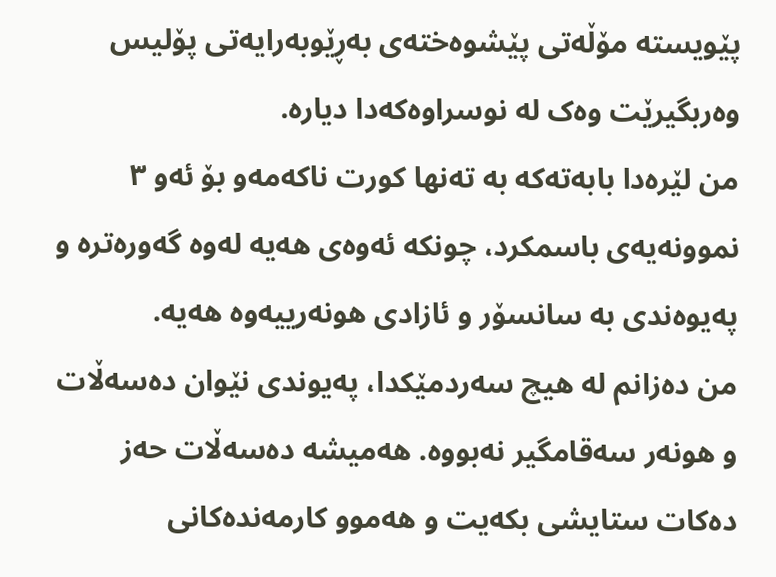پێویستە مۆڵەتی پێشوەختەی بەڕێوبەرایەتی پۆلیس وەربگیرێت وەک لە نوسراوەکەدا دیارە.
من لێرەدا بابەتەکە بە تەنها کورت ناکەمەو بۆ ئەو ۳ نموونەیەی باسمکرد، چونکە ئەوەی هەیە لەوە گەورەترە و پەیوەندی بە سانسۆر و ئازادی هونەرییەوە هەیە.
من دەزانم لە هیچ سەردمێکدا، پەیوندی نێوان دەسەڵات و هونەر سەقامگیر نەبووە. هەمیشە دەسەڵات حەز دەکات ستایشی بکەیت و هەموو کارمەندەکانی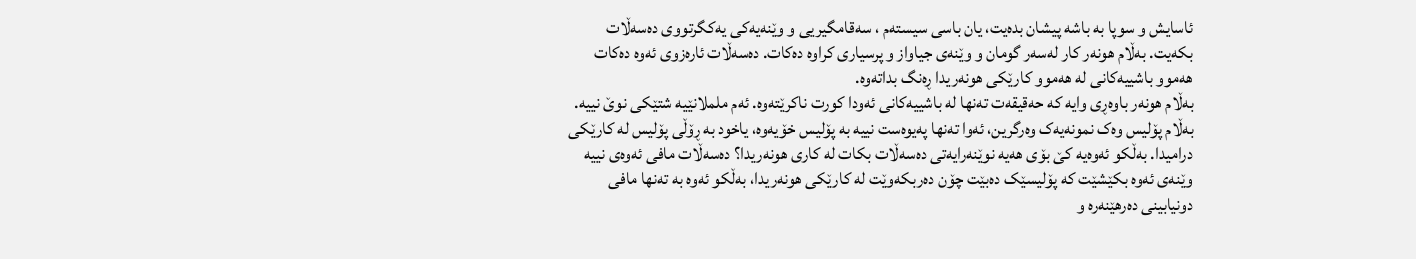ئاسایش و سوپا بە باشە پیشان بدەیت، یان باسی سیستەم ، سەقامگیریی و وێنەیەکی یەکگرتووی دەسەڵات بکەیت. بەڵام هونەر کار لەسەر گومان و وێنەی جیاواز و پرسیاری کراوە دەکات. دەسەڵات ئارەزوی ئەوە دەکات هەموو باشییەکانی لە هەموو کارێکی هونەریدا ڕەنگ بداتەوە.
بەڵام هونەر باوەڕی وایە کە حەقیقەت تەنها لە باشییەکانی ئەودا کورت ناکرێتەوە. ئەم ململانێیە شتێکی نوێ نییە. بەڵام پۆلیس وەک نمونەیەک وەرگرین، ئەوا تەنها پەیوەست نییە بە پۆلیس خۆیەوە، یاخود بە ڕۆڵی پۆلیس لە کارێکی درامیدا. بەڵکو ئەوەیە کێ بۆی هەیە نوێنەرایەتی دەسەڵات بکات لە کاری هونەریدا؟ دەسەڵات مافی ئەوەی نییە وێنەی ئەوە بکێشێت کە پۆلیسێک دەبێت چۆن دەربکەوێت لە کارێکی هونەریدا، بەڵکو ئەوە بە تەنها مافی دونیابینی دەرهێنەرە و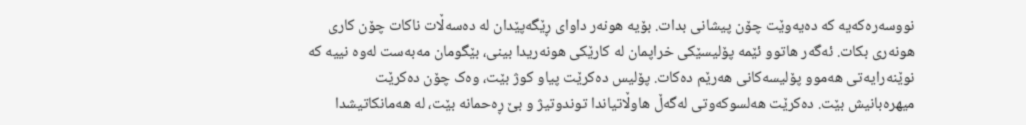نووسەرەکەیە کە دەیەوێت چۆن پیشانی بدات. بۆیە هونەر داوای ڕێگەپێدان لە دەسەڵات ناکات چۆن کاری هونەری بکات. ئەگەر هاتوو ئێمە پۆلیسێکی خراپمان لە کارێکی هونەریدا بینی، بێگومان مەبەست لەوە نییە کە نوێنەرایەتی هەموو پۆلیسەکانی هەرێم دەکات. پۆلیس دەکرێت پیاو کوژ بێت، وەک چۆن دەکرێت میهرەبانیش بێت. دەکرێت هەلسوکەوتی لەگەڵ هاوڵاتیاندا توندوتیژ و بێ ڕەحمانە بێت، لە هەمانکاتیشدا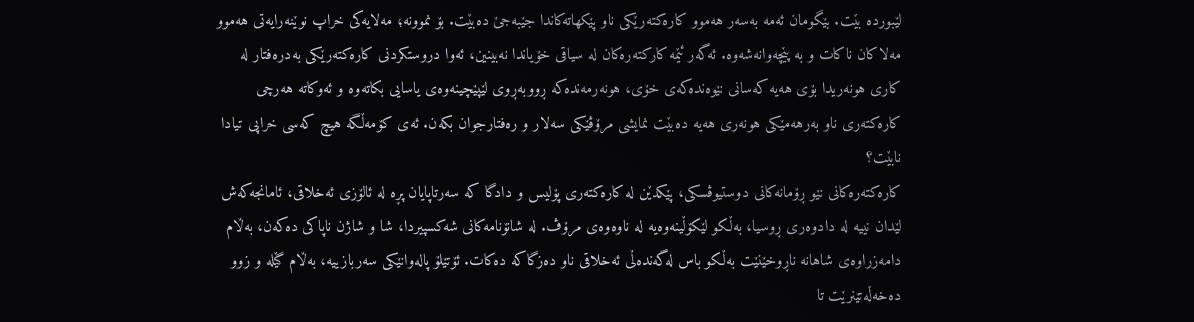لێبوردە بێت. بێگومان ئەمە بەسەر هەموو کارەکتەرێکی ناو پێکهاتەکاندا جێبەجێ دەبێت. بۆ نموونە؛ مەلایەکی خراپ نوێنەرایەتی هەموو مەلاکان ناکات و بە پێچەوانەشەوە. ئەگەر ئێمە کارکتەرەکان لە سیاقی خۆیاندا نەبینین، ئەوا دروستکردنی کارەکتەرێکی بەدرەفتار لە کاری هونەریدا بۆی هەیە کەسانی نێوەندەکەی خۆی، هونەرمەندەکە ڕووبەڕوی لێپێچینەوەی یاسایی بکاتەوە و ئەوکاتە هەرچی کارەکتەری ناو بەرهەمێکی هونەری هەیە دەبێت نمایشی مرۆڤێکی سەلار و رەفتارجوان بکەن. ئەی کۆمەڵگە هیچ کەسی خراپی تیادا نابێت؟
کارەکتەرەکانی نێو ڕۆمانەکانی دوستیوڤسکی، پێکدێن لە کارەکتەری پۆلیس و دادگا کە سەرتاپایان پڕە لە ئالۆزی ئەخلاقی، ئامانجەکەش لێدان نییە لە دادوەری ڕوسیا، بەڵکو لێکۆڵینەوەیە لە ناوەوەی مرۆڤ. لە شانۆنامەکانی شەکسپیردا، شا و شاژن ناپاکی دەکەن، بەڵام دامەزراوەی شاهانە ناڕوخێنێت بەڵکو باس لەگەندەڵی ئەخلاقی ناو دەزگاکە دەکات. ئۆتێلۆ پالەوانێکی سەربازییە، بەڵام گێلە و زوو دەخەڵەتێنرێت تا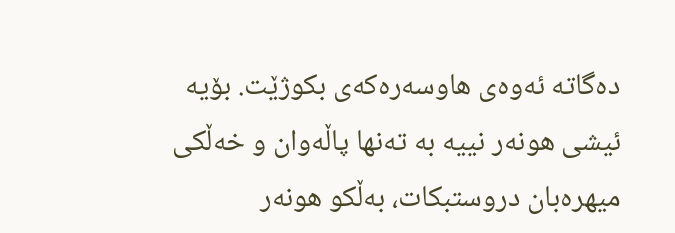دەگاتە ئەوەی هاوسەرەکەی بکوژێت. بۆیە ئیشی هونەر نییە بە تەنها پاڵەوان و خەڵکی میهرەبان دروستبکات، بەڵکو هونەر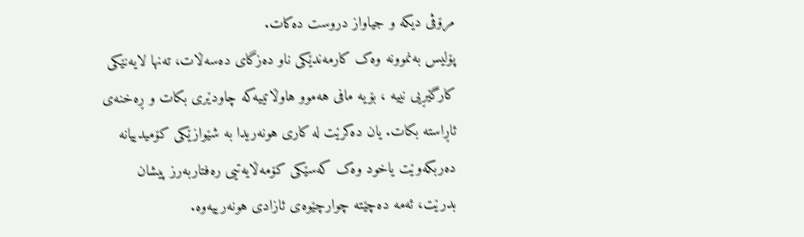مرۆڤی دیکە و جیاواز دروست دەکات.
پۆلیس بەنموونە وەک کارمەندێکی ناو دەزگای دەسەڵات، تەنها لایەنێکی کارگێڕیی نییە ، بۆیە مافی هەموو هاوڵاتییەکە چاودێری بکات و ڕەخنەی ئاڕاستە بکات. یان دەکرێت لە کاری هونەریدا بە شێوازێکی کۆمیدییانە دەربکەوێت یاخود وەک کەسێکی کۆمەڵایەتیی رەفتاربەرز پیشان بدرێت، ئەمە دەچێتە چوارچێوەی ئازادی هونەرییەوە.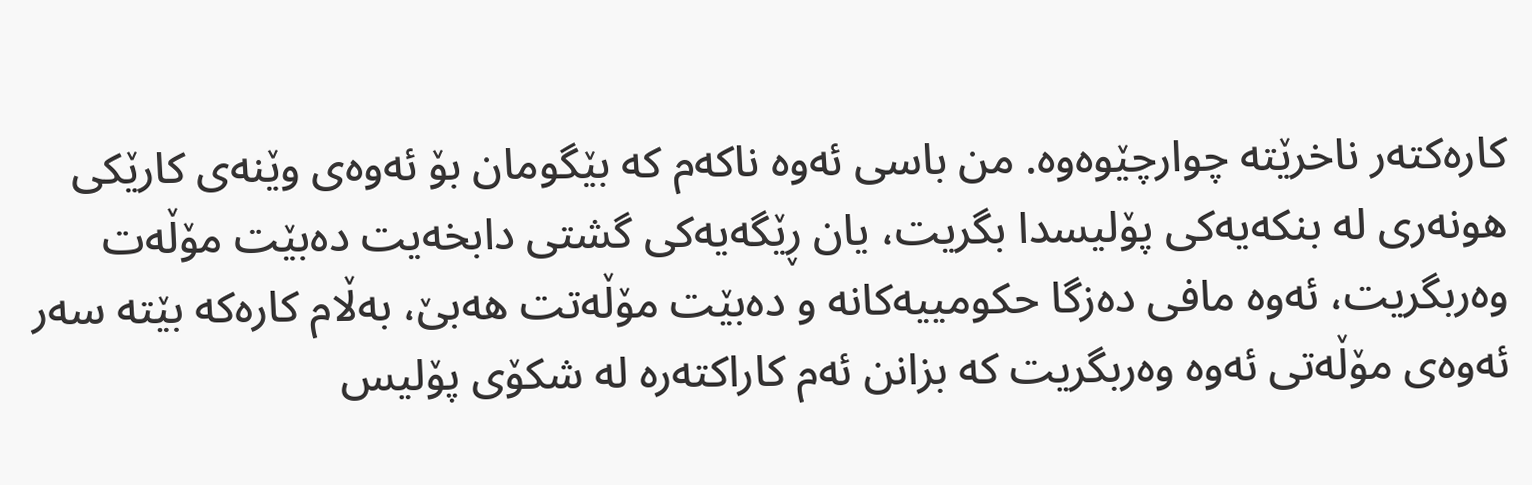کارەکتەر ناخرێتە چوارچێوەوە. من باسی ئەوە ناکەم کە بێگومان بۆ ئەوەی وێنەی کارێکی هونەری لە بنکەیەکی پۆلیسدا بگریت، یان ڕێگەیەکی گشتی دابخەیت دەبێت مۆڵەت وەربگریت، ئەوە مافی دەزگا حکومییەکانە و دەبێت مۆڵەتت هەبێ، بەڵام کارەکە بێتە سەر ئەوەی مۆڵەتی ئەوە وەربگریت کە بزانن ئەم کاراکتەرە لە شکۆی پۆلیس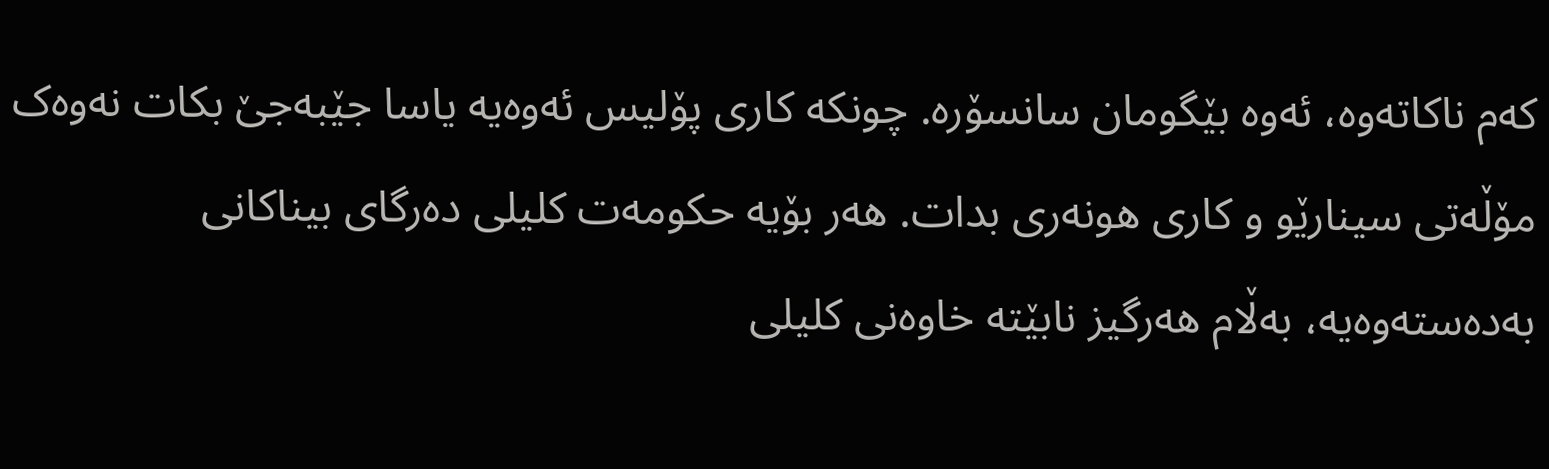کەم ناکاتەوە، ئەوە بێگومان سانسۆرە. چونکە کاری پۆلیس ئەوەیە یاسا جێبەجێ بکات نەوەک مۆڵەتی سینارێو و کاری هونەری بدات. هەر بۆیە حکومەت کلیلی دەرگای بیناکانی بەدەستەوەیە، بەڵام هەرگیز نابێتە خاوەنی کلیلی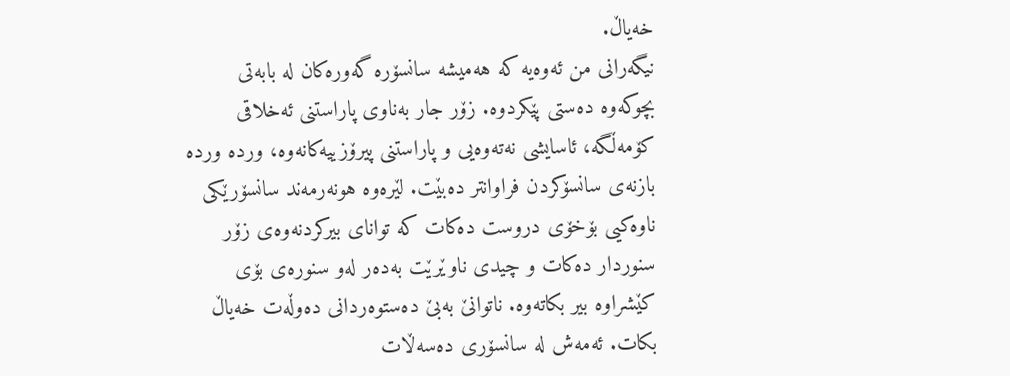خەیاڵ.
نیگەرانی من ئەوەیە کە هەمیشە سانسۆرە گەورەکان لە بابەتی بچوکەوە دەستی پێکردوە. زۆر جار بەناوی پاراستنی ئەخلاقی کۆمەڵگە، ئاسایشی نەتەوەیی و پاراستنی پیرۆزییەکانەوە، وردە وردە بازنەی سانسۆکردن فراوانتر دەبێت. لێرەوە هونەرمەند سانسۆرێکی ناوەکیی بۆخۆی دروست دەکات کە توانای بیرکردنەوەی زۆر سنوردار دەکات و چیدی ناوێرێت بەدەر لەو سنورەی بۆی کێشراوە بیر بکاتەوە. ناتوانێ بەبێ دەستوەردانی دەوڵەت خەیاڵ بکات. ئەمەش لە سانسۆری دەسەڵات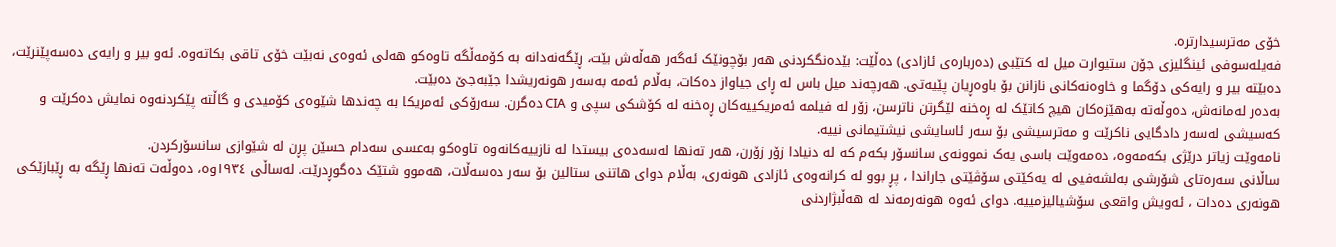خۆی مەترسیدارترە.
فەیلەسوفی ئینگلیزی جۆن ستیوارت میل لە کتێبی (دەربارەی ئازادی) دەڵێت: بێدەنگکردنی هەر بۆچونێک ئەگەر هەڵەش بێت، ڕێگەنەدانە بە کۆمەڵگە تاوەکو هەلی ئەوەی نەبێت خۆی تاقی بکاتەوە. ئەو بیر و رایەی دەسەپێنرێت، دەبێتە بیر و رایەکی دۆگما و خاوەنەکانی نازانن بۆ باوەڕیان پێیەتی. هەرچەند میل باس لە ڕای جیاواز دەکات، بەڵام ئەمە بەسەر هونەریشدا جێبەجێ دەبێت.
بەدەر لەمانەش، دەوڵەتە بەهێزەکان هیچ کاتێک لە ڕەخنە لێگرتن ناترسن، زۆر لە فیلمە ئەمریکییەکان ڕەخنە لە کۆشکی سپی و CIA دەگرن. سەرۆکی ئەمریکا بە چەندها شێوەی کۆمیدی و گاڵتە پێکردنەوە نمایش دەکرێت و کەسیشی لەسەر دادگایی ناکرێت و مەترسیشی بۆ سەر ئاسایشی نیشتیمانی نییە.
نامەوێت زیاتر درێژی بکەمەوە، دەمەوێت باسی یەک نموونەی سانسۆر بکەم کە لە دنیادا زۆر زۆرن، هەر تەنها لەسەدەی بیستدا لە نازییەکانەوە تاوەکو بەعسی سەدام حسێن پڕن لە شێوازی سانسۆرکردن.
ساڵانی سەرەتای شۆرشی بەلشەفیی لە یەکێتی سۆڤێتی جاراندا ، پڕ بوو لە کرانەوەی ئازادی هونەری، بەڵام دوای هاتنی ستالین بۆ سەر دەسەڵات، هەموو شتێک دەگوڕدرێت. لەساڵی ۱۹۳٤وە، دەوڵەت تەنها ڕێگە بە ڕێبازێکی هونەری دەدات ، ئەویش واقعی سۆشیالیزمییە. دوای ئەوە هونەرمەند لە هەڵبژاردنی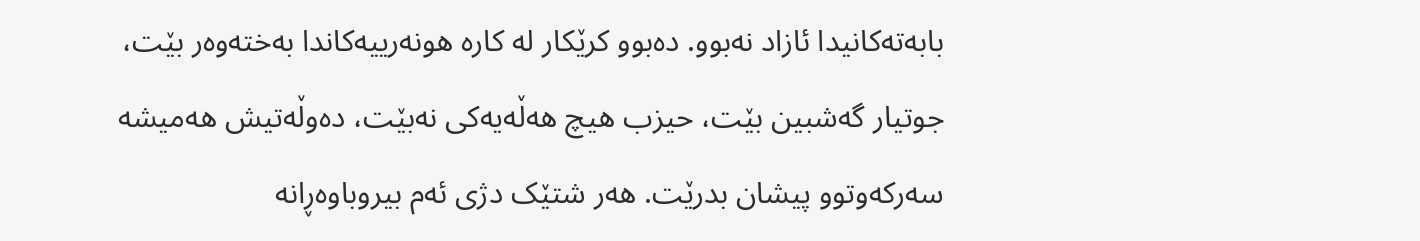بابەتەکانیدا ئازاد نەبوو. دەبوو کرێکار لە کارە هونەرییەکاندا بەختەوەر بێت، جوتیار گەشبین بێت، حیزب هیچ هەڵەیەکی نەبێت، دەوڵەتیش هەمیشە سەرکەوتوو پیشان بدرێت. هەر شتێک دژی ئەم بیروباوەڕانە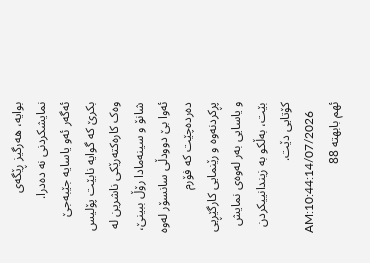بوایە، هەرگیز ڕێگەی نمایشکردنی نە دەدرا.
ئەگەر ئەو یاسایە جێبەجێ بکرێ کە گوایە نابێت پۆلیس وەک کارەکتەرێکی ناشرین لە شانۆ و سینەمادا رۆڵ ببینێ، ئەوا بێ دوودڵی سانسۆر لەوە دەردەچێت کە فۆرم پڕکردنەوە و رێنمایی کارگێڕیی و یاسایی بەر لەوەی نمایش بێت، بەڵکو بە زیندانییکردن کۆتایی دێت.
AM:10:44:14/07/2026
ئهم بابهته 88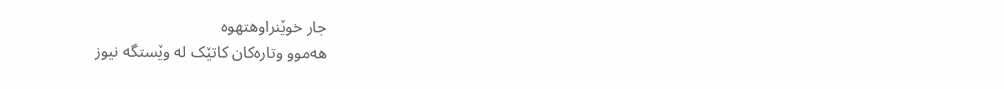جار خوێنراوهتهوه
هەموو وتارەکان کاتێک لە وێستگە نیوز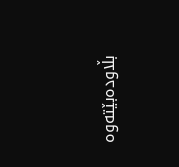بڵاودەبێتەوە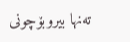تەنها بیروبۆچونی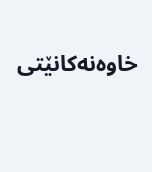خاوەنەکانێتی